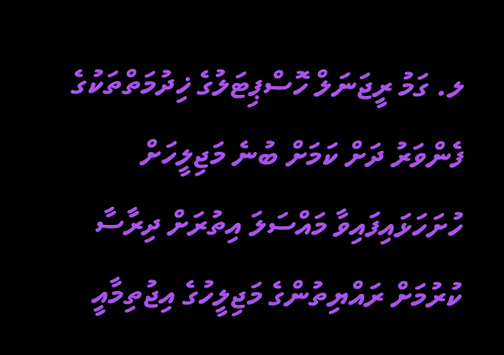ލ. ގަމު ރީޖަނަލް ހޮސްޕިޓަލުގެ ޚިދުމަތްތަކުގެ ފެންވަރު ދަށް ކަމަށް ބުނެ މަޖިލީހަށް ހުށަހަޅައިފައިވާ މައްސަލަ އިތުރަށް ދިރާސާ ކުރުމަށް ރައްޔިތުންގެ މަޖިލީހުގެ އިޖުތިމާއީ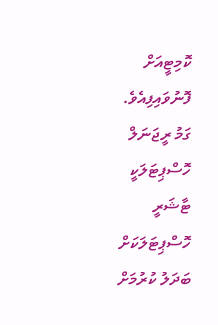ކޮމިޓީއަށް ފޮނުވައިފިއެވެ.
ގަމު ރީޖަނަލް ހޮސްޕިޓަލަކީ ޓާޝަރީ ހޮސްޕިޓަލަކަށް ބަދަލު ކުރުމަށް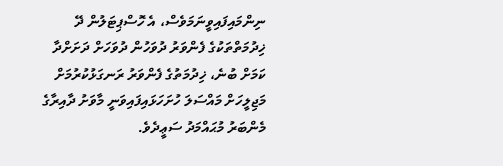ނިންމައިފައިވީނަމަވެސް، އެ ހޮސްޕިޓަލުން ދޭ ޚިދުމަތްތަކުގެ ފެންވަރު ދުވަހުން ދުވަހަށް ދަށަށްދާ ކަމަށް ބުނެ، ޚިދުމަތުގެ ފެންވަރު ރަނގަޅުކުރުމަށް މަޖިލީހަށް މައްސަލަ ހުށަހަޅައިފައިވަނީ މާވަށު ދާއިރާގެ މެންބަރު މުޙައްމަދު ސަޢީދެވެ.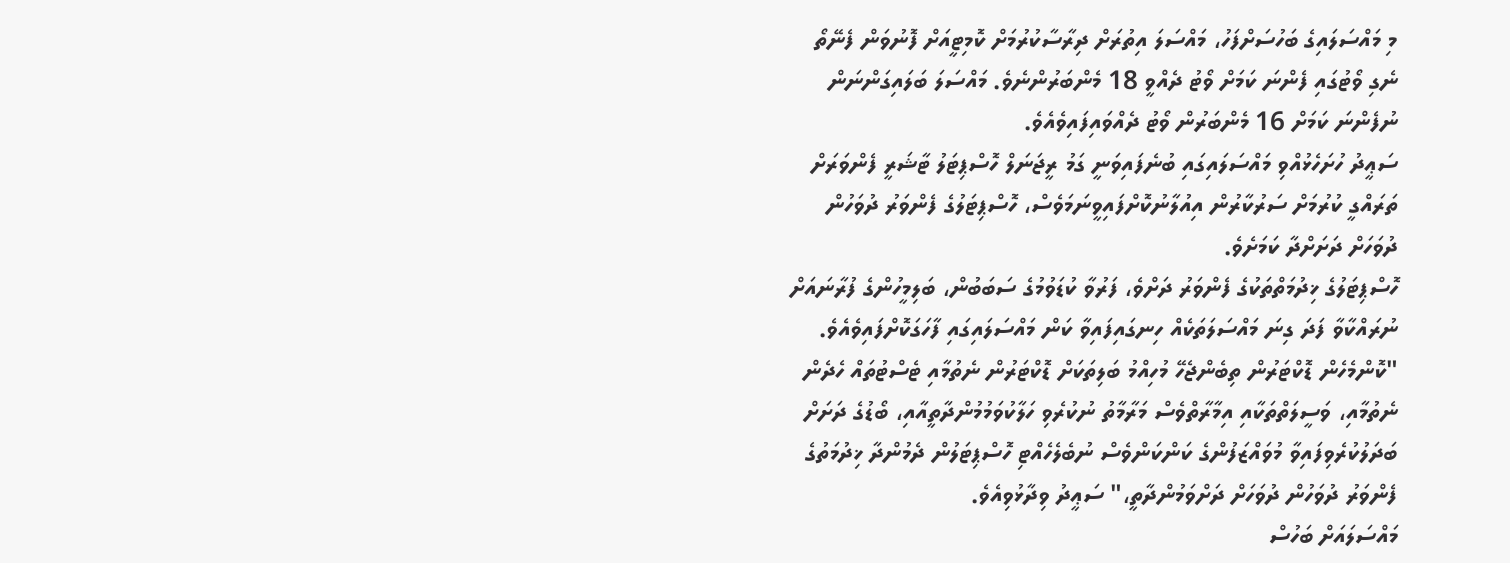މި މައްސަލައިގެ ބަހުސަށްފަހު، މައްސަލަ އިތުރަށް ދިރާސާކުރުމަށް ކޮމިޓީއަށް ފޮނުވަން ފެނޭތޯ ނެގި ވޯޓުގައި ފެންނަ ކަމަށް ވޯޓު ދެއްވީ 18 މެންބަރުންނެވެ. މައްސަލަ ބަލައިގަންނަން ނުފެންނަ ކަމަށް 16 މެންބަރުން ވޯޓު ދެއްވައިފައިވެއެވެ.
ސަޢީދު ހުށަހެޅުއްވި މައްސަލައިގައި ބުނެފައިވަނީ ގަމު ރީޖަނަލް ހޮސްޕިޓަލު ޓާޝަރީ ފެންވަރަށް ތަރައްގީ ކުރުމަށް ސަރުކާރުން އިއުލާނުކޮށްފައިވީނަމަވެސް، ހޮސްޕިޓަލުގެ ފެންވަރު ދުވަހުން ދުވަހަށް ދަށަށްދާ ކަމަށެވެ.
ހޮސްޕިޓަލުގެ ޚިދުމަތްތަކުގެ ފެންވަރު ދަށްވެ، ފަރުވާ ކުޑަވުމުގެ ސަބަބުން، ބަލިމީހުންގެ ފުރާނައަށް ނުރައްކާވާ ފަދަ ގިނަ މައްސަލަތަކެއް ހިނގައިފައިވާ ކަން މައްސަލައިގައި ފާހަގަކޮށްފައިވެއެވެ.
"ކޮންމެހެން ޑޮކްޓަރުން ތިބެންޖެހޭ މުހިއްމު ބަލިތަކަށް ޑޮކްޓަރުން ނެތުމާއި ޓެސްޓުތައް ހެދެން ނެތުމާއި، ވަސީލަތްތަކާއި އިމާރާތްވެސް މަރާމާތު ނުކުރެވި ހަލާކުވަމުމުންދާތީއާއި، ބޯޑުގެ ދަށަށް ބަދަލުކުރެވިފައިވާ މުވައްޒަފުންގެ ކަންކަންވެސް ނުބެލެހެއްޓި ހޮސްޕިޓަލުން ދެމުންދާ ޚިދުމަތުގެ ފެންވަރު ދުވަހުން ދުވަހަށް ދަށްވަމުންދާތީ،" ސަޢީދު ވިދާޅުވިއެވެ.
މައްސަލައަށް ބަހުސް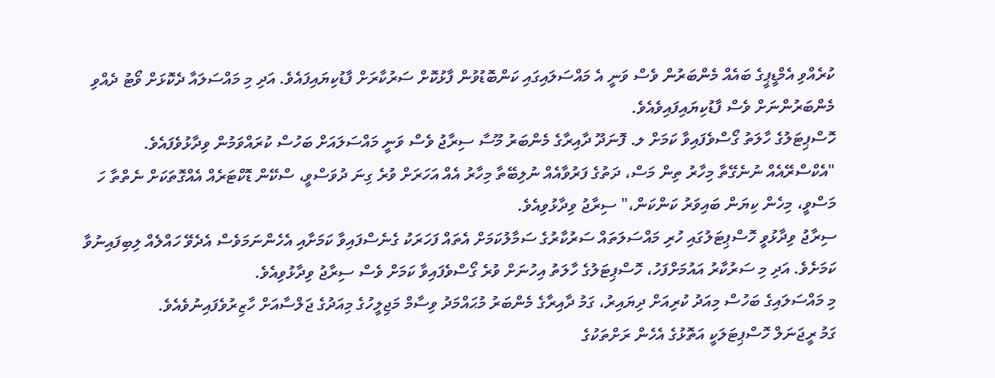ކުރެއްވި އެމްޑީޕީގެ ބައެއް މެންބަރުން ވެސް ވަނީ އެ މައްސަލައިގައި ކަންބޮޑުވުން ފާޅުކޮށް ސަރުކާރަށް ފާޑުކިޔައިފައެވެ. އަދި މި މައްސަލައާ ދެކޮޅަށް ވޯޓު ދެއްވި މެންބަރުންނަށް ވެސް ފާޑުކިޔައިފައިވެއެވެ.
ހޮސްޕިޓަލުގެ ހާލަތު ގޯސްވެފައިވާ ކަމަށް ލ. ފޮނަދޫ ދާއިރާގެ މެންބަރު މޫސާ ސިރާޖު ވެސް ވަނީ މައްސަލައަށް ބަހުސް ކުރައްވަމުން ވިދާޅުވެފައެވެ.
"އެކްސްރޭއެއް ނުނެގޭތާ މިހާރު ތިން މަސް، ދަތުގެ ފަރުވާއެއް ނުލިބޭތާ މިހާރު އެއް އަހަރަށް ވުރެ ގިނަ ދުވަސްވީ، ސްކޭން ޑޮކްޓަރެއް އެއްގޮތަކަށް ނެތްތާ ހަ މަސްވީ، މިހެން ކިޔަން ބައިވަރު ކަންކަން،" ސިރާޖު ވިދާޅުވިއެވެ.
ސިރާޖު ވިދާޅުވީ ހޮސްޕިޓަލުގައި ހުރި މައްސަލަތައް ސަރުކާރުގެ ސަމާލުކަމަށް އެތައް ފަހަރަކު ގެނެސްފައިވާ ކަމަށާއި އެހެންނަމަވެސް އެދެވޭ ހައްލެއް ލިބިފައިނުވާ ކަމަށެވެ. އަދި މި ސަރުކާރު އައުމަށްފަހު، ހޮސްޕިޓަލުގެ ހާލަތު އިހުނަށް ވުރެ ގޯސްވެފައިވާ ކަމަށް ވެސް ސިރާޖު ވިދާޅުވިއެވެ.
މި މައްސަލައިގެ ބަހުސް މިއަދު ކުރިއަށް ދިޔައިރު، ގަމު ދާއިރާގެ މެންބަރު މުޙައްމަދު ވިސާމް މަޖިލީހުގެ މިއަދުގެ ޖަލްސާއަށް ހާޒިރުވެފައިނުވެއެވެ.
ގަމު ރީޖަނަލް ހޮސްޕިޓަލަކީ އަތޮޅުގެ އެހެން ރަށްތަކުގެ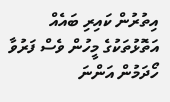އިތުރުން ކައިރި ބައެއް އަތޮޅުތަކުގެ މީހުން ވެސް ފަރުވާ ހޯދަމުން އަންނަ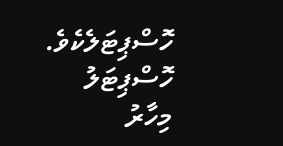ހޮސްޕިޓަލެކެވެ. ހޮސްޕިޓަލު މިހާރު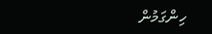ހިންގަމުން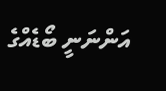އަންނަނީ ބޯޑެއްގެ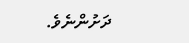ދަށުންނެވެ.